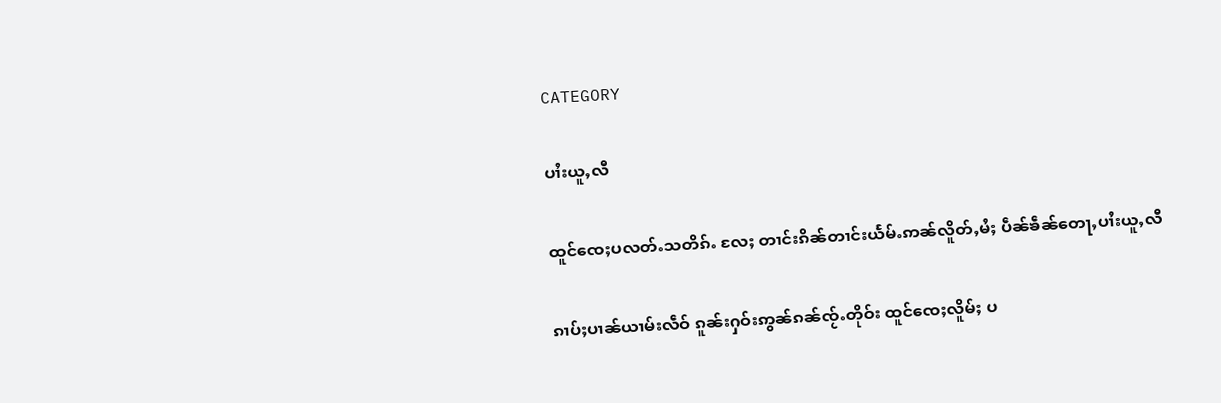CATEGORY

ပၢႆးယူႇလီ

ထူင်ၸေႈပလတ်ႉသတိၵ်ႉ လႄႈ တၢင်းၵိၼ်တၢင်းယႅမ်ႉဢၼ်လိူတ်ႇမႆႈ ပဵၼ်ၶဵၼ်တေႃႇပၢႆးယူႇလီ

ၵၢပ်ႈပၢၼ်ယၢမ်းလဵဝ် ၵူၼ်းႁဝ်းဢွၼ်ၵၼ်ၸႂ်ႉတိုဝ်း ထူင်ၸေႈလိူမ်ႈ ပ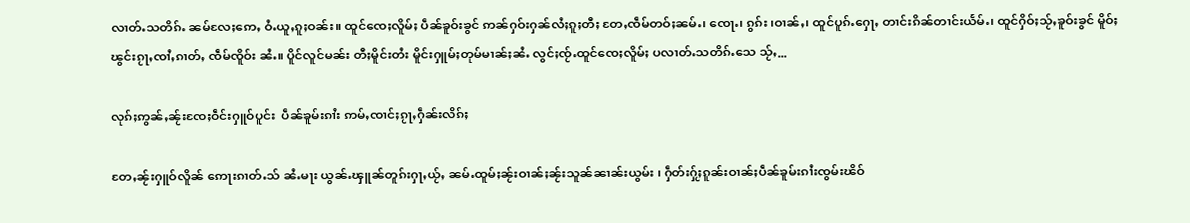လၢတ်ႉသတိၵ်ႉ ၼမ်လႄႈဢေႇ ဝႆႉယူႇၵူႈဝၼ်း။ ထူင်ၸေႈလိူမ်ႈ ပဵၼ်ၶူဝ်းၶွင် ဢၼ်ႁဝ်းႁၼ်လႆႈၵူႈတီႈ တႄႇၸဵမ်တဝ်ႈၼမ်ႉ၊ ၸေႃႉ၊ ၵွၵ်း ၊ဝၢၼ်ႇ၊ ထူင်ပူၵ်ႉႁေႃႇ တၢင်းၵိၼ်တၢင်းယႅမ်ႉ၊ ထူင်ႁိဝ်ႈသႂ်ႇၶူဝ်းၶွင် မိူဝ်ႈၽွင်းၵႂႃႇၸၢႆႇၵၢတ်ႇ ၸဵမ်ၸိူဝ်း ၼႆႉ။ ပိူင်လူင်မၼ်း တီႈမိူင်းတႆး မိူင်းႁူမ်ႈတုမ်မၢၼ်ႈၼႆႉ လွင်ႈၸႂ်ႉထူင်ၸေႈလိူမ်ႈ ပလၢတ်ႉသတိၵ်ႉသေ သႂ်ႇ...

လုၵ်ႈဢွၼ်ႇၼႂ်းၸႄႈဝဵင်းႁူဝ်ပူင်း  ပဵၼ်ၶူမ်းၵၢႆး ဢမ်ႇၸၢင်ႈၵႂႃႇႁဵၼ်းလိၵ်ႈ

တႄႇၼႂ်းႁူဝ်လိူၼ် ဢေႃးၵၢတ်ႉသ် ၼႆႉမႃး ယွၼ်ႉၾူၼ်တူၵ်းႁႃႇယႂ်ႇ ၼမ်ႉထူမ်ႈၼႂ်းဝၢၼ်ႈၼႂ်းသူၼ်ၼၢၼ်းယွမ်း ၊ ႁဵတ်းႁႂ်ႈၵူၼ်းဝၢၼ်ႈပဵၼ်ၶူမ်းၵၢႆးၸွမ်းၽိဝ်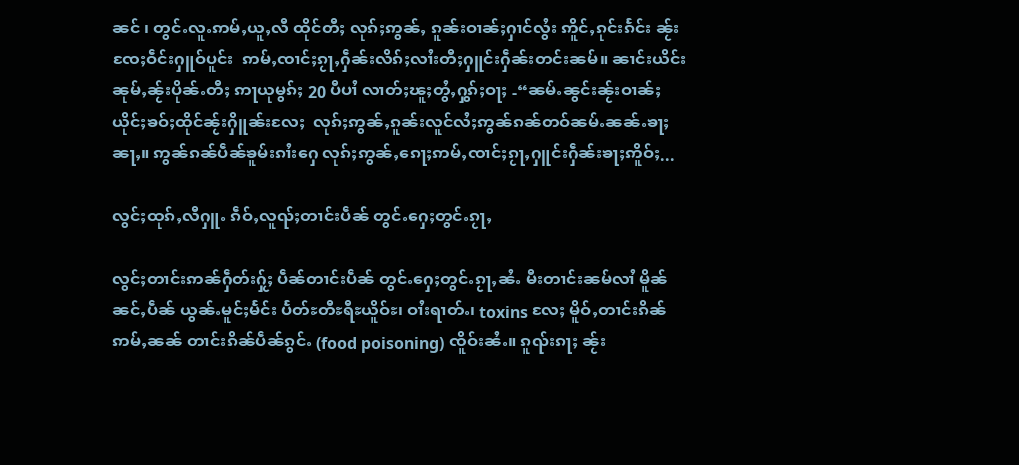ၼင် ၊ တွင်ႉလူႉဢမ်ႇယူႇလီ ထိုင်တီႈ လုၵ်ႈဢွၼ်ႇ ၵူၼ်းဝၢၼ်ႈႁၢင်လွႆး ဢိူင်ႇၵုင်းၵႅင်း ၼႂ်းၸႄႈဝဵင်းႁူဝ်ပူင်း  ဢမ်ႇၸၢင်ႈၵႂႃႇႁဵၼ်းလိၵ်ႈလၢႆးတီႈႁူင်းႁဵၼ်းတင်းၼမ်။ ၼၢင်းယိင်းၼုမ်ႇၼႂ်းပိုၼ်ႉတီႈ ဢႃယုမွၵ်ႈ 20 ပီပၢႆ လၢတ်ႈၽူႈတွႆႇႁွၵ်ႈဝႃႈ -“ၼမ်ႉၼွင်းၼႂ်းဝၢၼ်ႈ ယိုင်ႈၶဝ်ႈထိုင်ၼႂ်းႁိူၼ်းလႄႈ  လုၵ်ႈဢွၼ်ႇၵူၼ်းလူင်လႆႈဢွၼ်ၵၼ်တဝ်ၼမ်ႉၼၼ်ႉၶႃႈၼႃႇ။ ဢွၼ်ၵၼ်ပဵၼ်ၶူမ်းၵၢႆးႁေ လုၵ်ႈဢွၼ်ႇၵေႃႈဢမ်ႇၸၢင်ႈၵႂႃႇႁူင်းႁဵၼ်းၶႃႈဢိူဝ်ႈ...

လွင်ႈထုၵ်ႇလီႁူႉ ၵဵဝ်ႇလူၺ်ႈတၢင်းပဵၼ် တွင်ႉႁေႈတွင်ႉၵႂႃႇ

လွင်ႈတၢင်းဢၼ်ႁဵတ်းႁႂ်ႈ ပဵၼ်တၢင်းပဵၼ် တွင်ႉႁေႈတွင်ႉၵႂႃႇၼႆႉ မီးတၢင်းၼမ်လၢႆ မိူၼ်ၼင်ႇပဵၼ် ယွၼ်ႉမူင်ႈမႅင်း ပႅတ်ႊတီႊရီႊယိူဝ်ႊ၊ ဝၢႆးရၢတ်ႉ၊ toxins လႄႈ မိူဝ်ႇတၢင်းၵိၼ် ဢမ်ႇၼၼ် တၢင်းၵိၼ်ပဵၼ်ၵွင်ႉ (food poisoning) ၸိူဝ်းၼႆႉ။ ၵူၺ်းၵႃႈ ၼႂ်း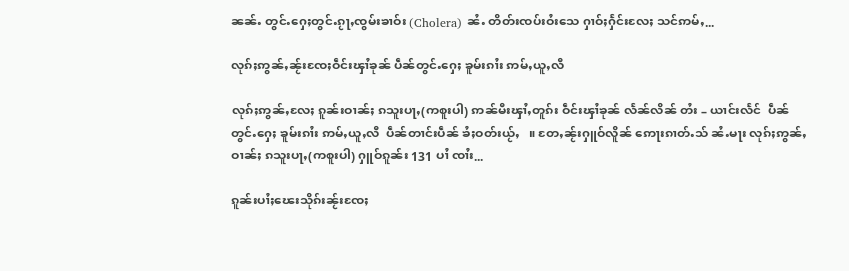ၼၼ်ႉ တွင်ႉႁေႈတွင်ႉၵႂႃႇၸွမ်းၶၢဝ်း (Cholera) ၼႆႉ တိတ်းၸပ်းဝႆးသေ ႁၢဝ်ႈႁႅင်းလႄႈ သင်ဢမ်ႇ...

လုၵ်ႈဢွၼ်ႇၼႂ်းၸႄႈဝဵင်းၾၢႆၶုၼ် ပဵၼ်တွင်ႉႁေႈ ၶူမ်းၵၢႆး ဢမ်ႇယူႇလီ

လုၵ်ႈဢွၼ်ႇလႄႈ ၵူၼ်းဝၢၼ်ႈ ၵသူးပႃႇ(ကစူးပါ) ဢၼ်မီးၾၢႆႇတူၵ်း ဝဵင်းၾၢႆၶုၼ် လႅၼ်လိၼ် တႆး – ယၢင်းလႅင်  ပဵၼ်တွင်ႉႁေႈ ၶူမ်းၵၢႆး ဢမ်ႇယူႇလီ  ပဵၼ်တၢင်းပဵၼ် ၶႆႈဝတ်းယႂ်ႇ   ။ တႄႇၼႂ်းႁူဝ်လိူၼ် ဢေႃးၵၢတ်ႉသ် ၼႆႉမႃး လုၵ်ႈဢွၼ်ႇ ဝၢၼ်ႈ ၵသူးပႃႇ(ကစူးပါ) ႁူဝ်ၵူၼ်း 131 ပၢႆ ၸၢႆး...

ၵူၼ်းပၢႆႈၽေးသိုၵ်းၼႂ်းၸႄႈ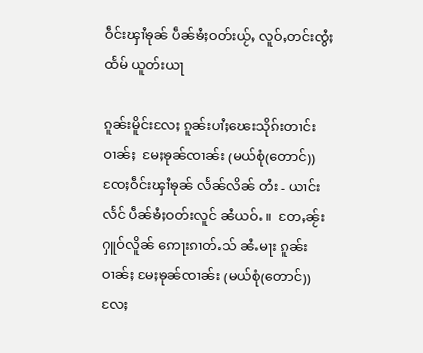ဝဵင်းၾၢႆၶုၼ် ပဵၼ်ၶႆႈဝတ်းယႂ်ႇ လူဝ်ႇတင်းၸွႆႈထႅမ် ယူတ်းယႃ

ၵူၼ်းမိူင်းလႄႈ ၵူၼ်းပၢႆႈၽေးသိုၵ်းတၢင်းဝၢၼ်ႈ  မႄႈၶုၼ်ၸၢၼ်း (မယ်စုံ(တောင်)) ၸႄႈဝဵင်းၾၢႆၶုၼ် လႅၼ်လိၼ် တႆး - ယၢင်းလႅင် ပဵၼ်ၶႆႈဝတ်းလူင် ၼႆယဝ်ႉ ။  တႄႇၼႂ်းႁူဝ်လိူၼ် ဢေႃးၵၢတ်ႉသ် ၼႆႉမႃး ၵူၼ်းဝၢၼ်ႈ မႄႈၶုၼ်ၸၢၼ်း (မယ်စုံ(တောင်)) လႄႈ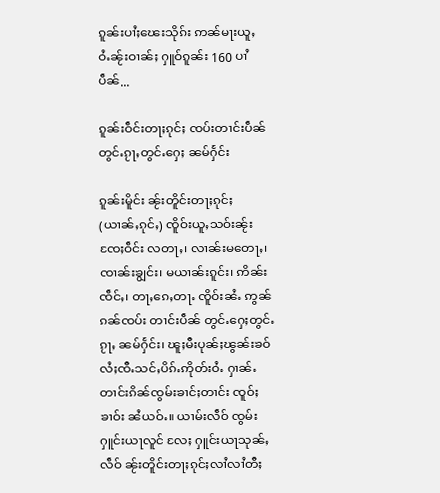ၵူၼ်းပၢႆႈၽေးသိုၵ်း ဢၼ်မႃးယူႇဝႆႉၼႂ်းဝၢၼ်ႈ ႁူဝ်ၵူၼ်း 160 ပၢႆ ပဵၼ်...

ၵူၼ်းဝဵင်းတႃႈၵုင်ႈ ၸပ်းတၢင်းပဵၼ် တွင်ႉၵႂႃႇတွင်ႉႁေႈ ၼမ်ႁႅင်း

ၵူၼ်းမိူင်း ၼႂ်းတိူင်းတႃႈၵုင်ႈ (ယၢၼ်ႇၵုင်ႇ) ၸိူဝ်းယူႇသဝ်းၼႂ်းၸႄႈဝဵင်း လတႃႇ၊ လၢၼ်းမတေႃႇ၊ ၸၢၼ်းၶျွင်း၊ မယၢၼ်းၵူင်း၊ ဢိၼ်းၸဵင်ႇ၊ တႃႇၵေႇတႃႉ ၸိူဝ်းၼႆႉ ဢွၼ်ၵၼ်ၸပ်း တၢင်းပဵၼ် တွင်ႉႁေႈတွင်ႉၵႂႃႇ ၼမ်ႁႅင်း၊ ၽူႈမီးပုၼ်ႈၽွၼ်းၶဝ် လႆႈၸီႉသင်ႇပိၵ်ႉဢိုတ်းဝႆႉ ႁၢၼ်ႉတၢင်းၵိၼ်ၸွမ်းၶၢင်ႈတၢင်း ၸူဝ်ႈၶၢဝ်း ၼႆယဝ်ႉ။ ယၢမ်းလဵဝ် ၸွမ်းႁူင်းယႃလူင် လႄႈ ႁူင်းယႃသုၼ်ႇလဵဝ် ၼႂ်းတိူင်းတႃႈၵုင်ႈလၢႆလၢႆတီႈ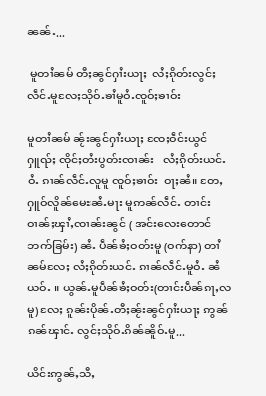ၼၼ်ႉ...

 မူတၢႆၼမ် တီႈၼွင်ႁၢႆးယႃႈ  လႆႈၵိုတ်းလွင်ႈလဵင်ႉမူလႄႈသိုဝ်ႉၶၢႆမူဝႆႉၸူဝ်ႈၶၢဝ်း

မူတၢႆၼမ် ၼႂ်းၼွင်ႁၢႆးယႃႈ ၸႄႈဝဵင်းယွင်ႁူၺ်ႈ ၸိုင်ႈတႆးပွတ်းၸၢၼ်း   လႆႈၵိုတ်းယင်ႉဝႆႉ ၵၢၼ်လဵင်ႉလူမူ ၸူဝ်ႈၶၢဝ်း  ဝႃႈၼႆ။ တႄႇႁူဝ်လိူၼ်မေႊၼႆႉမႃး မူဢၼ်လဵင်ႉ တၢင်းဝၢၼ်ႈၾၢႆႇၸၢၼ်းၼွင် ( အင်းလေးတောင်ဘက်ခြမ်း) ၼႆႉ ပဵၼ်ၶႆႈဝတ်းမူ (ဝက်နာ) တၢႆၼမ်လႄႈ လႆႈၵိုတ်းယင်ႉ ၵၢၼ်လဵင်ႉမူဝႆႉ ၼႆယဝ်ႉ ။ ယွၼ်ႉမူပဵၼ်ၶႆႈဝတ်း(တၢင်းပဵၼ်ၵႃႇလမူ) လႄႈ ၵူၼ်းပိုၼ်ႉတီႈၼႂ်းၼွင်ႁၢႆးယႃႈ ဢွၼ်ၵၼ်ၾၢင်ႉ လွင်ႈသိုဝ်ႉၵိၼ်ၼိူဝ်ႉမူ...

ယိင်းဢွၼ်ႇသီႇ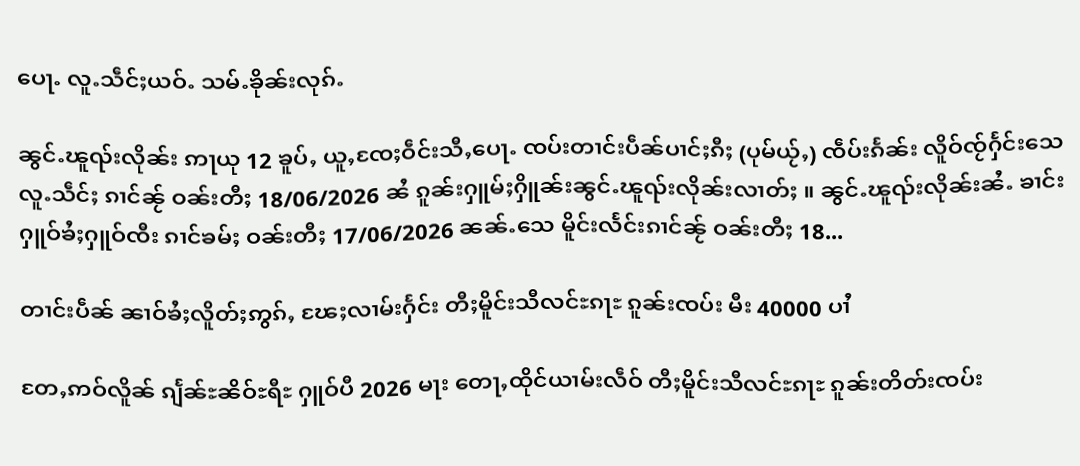ပေႃႉ လူႉသဵင်ႈယဝ်ႉ သမ်ႉၶိုၼ်းလုၵ်ႉ

ၼွင်ႉၽူၺ်းလိုၼ်း ဢႃယု 12 ၶူပ်ႇ ယူႇၸႄႈဝဵင်းသီႇပေႃႉ ၸပ်းတၢင်းပဵၼ်ပၢင်ႈၵီႈ (ပုမ်ယႂ်ႇ) ၸဵပ်းၵႅၼ်း လိူဝ်ၸႂ်ႁႅင်းသေ လူႉသဵင်ႈ ၵၢင်ၼႂ် ဝၼ်းတီႈ 18/06/2026 ၼႆ ၵူၼ်းႁူမ်ႈႁိူၼ်းၼွင်ႉၽူၺ်းလိုၼ်းလၢတ်ႈ ။ ၼွင်ႉၽူၺ်းလိုၼ်းၼႆႉ ၶၢင်းႁူဝ်ၶႆႈႁူဝ်ၸီး ၵၢင်ၶမ်ႈ ဝၼ်းတီႈ 17/06/2026 ၼၼ်ႉသေ မိူင်းလႅင်းၵၢင်ၼႂ် ဝၼ်းတီႈ 18...

တၢင်းပဵၼ် ၼၢဝ်ၶႆႈလိူတ်ႈဢွၵ်ႇ ၽႄႈလၢမ်းႁႅင်း တီႈမိူင်းသီလင်ႊၵႃႊ ၵူၼ်းၸပ်း မီး 40000 ပၢႆ

တႄႇဢဝ်လိူၼ် ၵျႅၼ်ႊၼိဝ်ႊရီႊ ႁူဝ်ပီ 2026 မႃး တေႃႇထိုင်ယၢမ်းလဵဝ် တီႈမိူင်းသီလင်ႊၵႃႊ ၵူၼ်းတိတ်းၸပ်း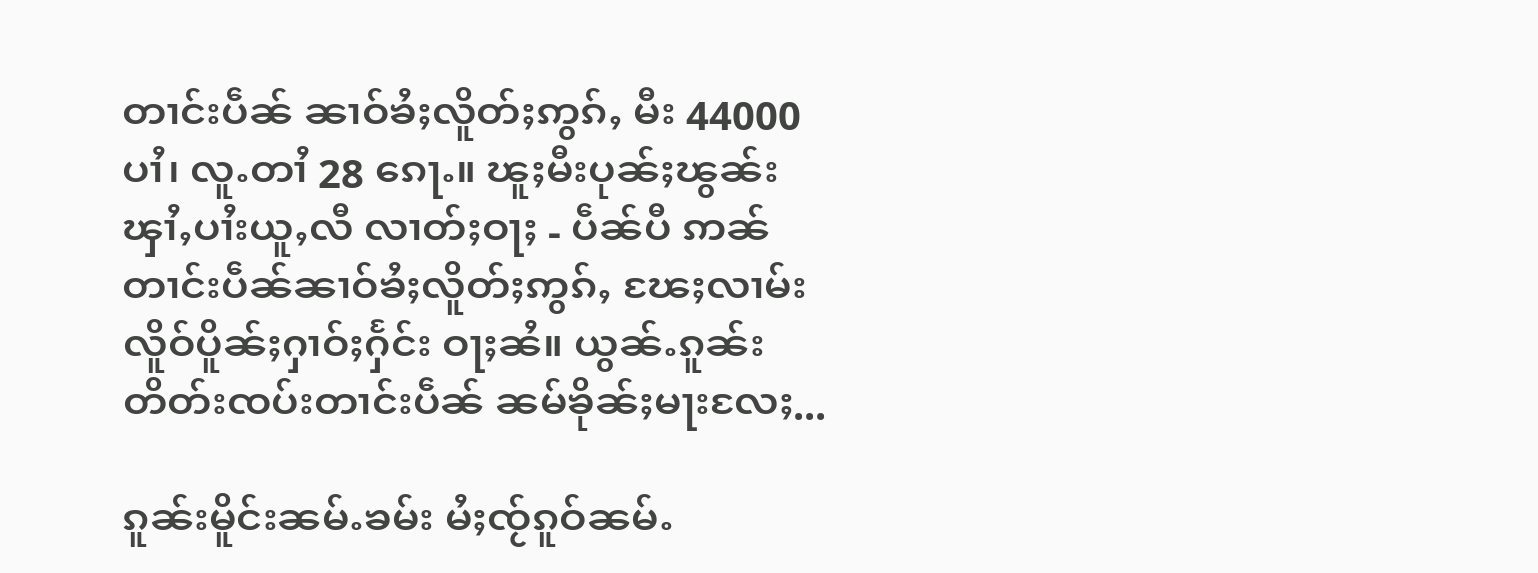တၢင်းပဵၼ် ၼၢဝ်ၶႆႈလိူတ်ႈဢွၵ်ႇ မီး 44000 ပၢႆ၊ လူႉတၢႆ 28 ၵေႃႉ။ ၽူႈမီးပုၼ်ႈၽွၼ်း ၾၢႆႇပၢႆးယူႇလီ လၢတ်ႈဝႃႈ - ပဵၼ်ပီ ဢၼ်တၢင်းပဵၼ်ၼၢဝ်ၶႆႈလိူတ်ႈဢွၵ်ႇ ၽႄႈလၢမ်းလိူဝ်ပိူၼ်ႈႁၢဝ်ႈႁႅင်း ဝႃႈၼႆ။ ယွၼ်ႉၵူၼ်းတိတ်းၸပ်းတၢင်းပဵၼ် ၼမ်ၶိုၼ်ႈမႃးလႄႈ...

ၵူၼ်းမိူင်းၼမ်ႉၶမ်း မႆႈၸႂ်ၵူဝ်ၼမ်ႉ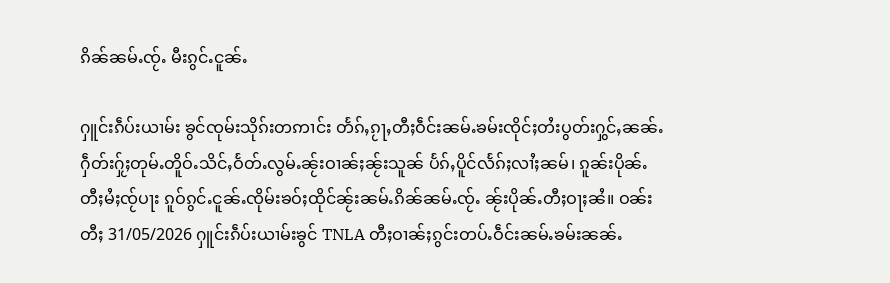ၵိၼ်ၼမ်ႉၸႂ်ႉ မီးၵွင်ႉငူၼ်ႉ

ႁူင်းၵဵပ်းယၢမ်း ၶွင်ၸုမ်းသိုၵ်းတဢၢင်း တႅၵ်ႇၵႂႃႇတီႈဝဵင်းၼမ်ႉၶမ်းၸိုင်ႈတႆးပွတ်းႁွင်ႇၼၼ်ႉ ႁဵတ်းႁႂ်ႈတုမ်ႉတိူဝ်ႉသိင်ႇဝႅတ်ႉလွမ်ႉၼႂ်းဝၢၼ်ႈၼႂ်းသူၼ် ပႅၵ်ႇပိူင်လႅၵ်ႈလၢႆႈၼမ်၊ ၵူၼ်းပိုၼ်ႉတီႈမႆႈၸႂ်ပႃး ၵူဝ်ၵွင်ႉငူၼ်ႉၸိုမ်းၶဝ်ႈထိုင်ၼႂ်းၼမ်ႉၵိၼ်ၼမ်ႉၸႂ်ႉ ၼႂ်းပိုၼ်ႉတီႈဝႃႈၼႆ။ ဝၼ်းတီႈ 31/05/2026 ႁူင်းၵဵပ်းယၢမ်းၶွင် TNLA တီႈဝၢၼ်ႈၵွင်းတပ်ႉဝဵင်းၼမ်ႉၶမ်းၼၼ်ႉ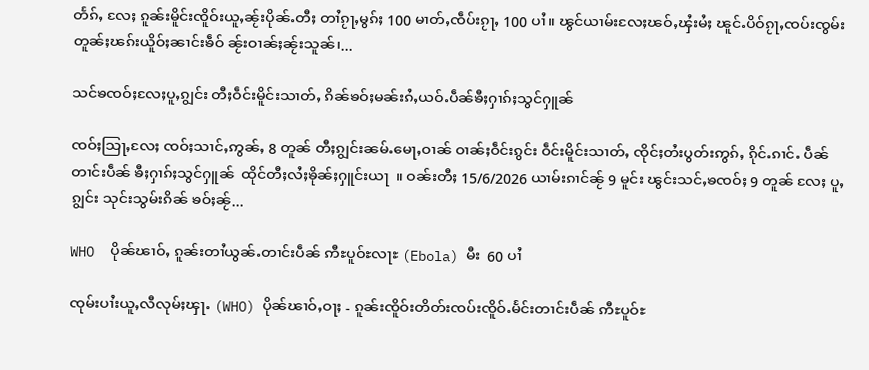တႅၵ်ႇ လႄႈ ၵူၼ်းမိူင်းၸိူဝ်းယူႇၼႂ်းပိုၼ်ႉတီႈ တၢႆၵႂႃႇမွၵ်ႈ 100 မၢတ်ႇၸဵပ်းၵႂႃႇ 100 ပၢႆ။ ၽွင်ယၢမ်းလႄႈၽဝ်ႇၾႆးမႆႈ ၽူင်ႉပိဝ်ၵႂႃႇၸပ်းၸွမ်း တူၼ်ႈၽၵ်းယိူဝ်ႈၼၢင်းၶဵဝ် ၼႂ်းဝၢၼ်ႈၼႂ်းသူၼ်၊...

သင်ၶၸဝ်ႈလႄႈပူႇၵျွင်း တီႈဝဵင်းမိူင်းသၢတ်ႇ ၵိၼ်ၶဝ်ႈမၼ်းၵႆႇယဝ်ႉပဵၼ်ၶီႈႁၢၵ်ႈသွင်ႁူၼ်

ၸဝ်ႈသြႃႇလႄႈ ၸဝ်ႈသၢင်ႇဢွၼ်ႇ 8 တူၼ် တီႈၵျွင်းၼမ်ႉမေႃႇဝၢၼ် ဝၢၼ်ႈဝဵင်းၵွင်း ဝဵင်းမိူင်းသၢတ်ႇ ၸိုင်ႈတႆးပွတ်းဢွၵ်ႇ ၵိုင်ႉၵၢင်ႉ ပဵၼ်တၢင်းပဵၼ် ၶီႈႁၢၵ်ႈသွင်ႁူၼ်  ထိုင်တီႈလႆႈၶိုၼ်ႈႁူင်းယႃ  ။ ဝၼ်းတီႈ 15/6/2026 ယၢမ်းၵၢင်ၼႂ် 9 မူင်း ၽွင်းသင်ႇၶၸဝ်ႈ 9 တူၼ် လႄႈ ပူႇၵျွင်း သုင်းသွမ်းၵိၼ် ၶဝ်ႈၼႂ်...

WHO  ပိုၼ်ၽၢဝ်ႇ ၵူၼ်းတၢႆယွၼ်ႉတၢင်းပဵၼ် ဢီႊပူဝ်ႊလႃႊ (Ebola) မီး  60 ပၢႆ

ၸုမ်းပၢႆးယူႇလီလုမ်ႈၾႃႉ (WHO) ပိုၼ်ၽၢဝ်ႇဝႃႈ - ၵူၼ်းၸိူဝ်းတိတ်းၸပ်းၸိူဝ်ႉမႅင်းတၢင်းပဵၼ် ဢီႊပူဝ်ႊ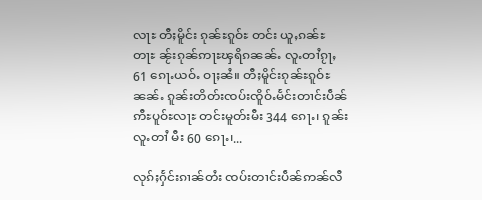လႃႊ တီႈမိူင်း ၵုၼ်ႊၵူဝ်ႊ တင်း ယူႇၵၼ်ႊတႃႊ ၼႂ်းၵုၼ်ဢႃႊၾရိၵၼၼ်ႉ လူႉတၢႆၵႂႃႇ 61 ၵေႃႉယဝ်ႉ ဝႃႈၼႆ။ တီႈမိူင်းၵုၼ်ႊၵူဝ်ႊၼၼ်ႉ ၵူၼ်းတိတ်းၸပ်းၸိူဝ်ႉမႅင်းတၢင်းပဵၼ် ဢီႊပူဝ်ႊလႃႊ တင်းမူတ်းမီး 344 ၵေႃႉ၊ ၵူၼ်းလူႉတၢႆ မီး 60 ၵေႃႉ၊...

လုၵ်ႈႁႅင်းၵၢၼ်တႆး ၸပ်းတၢင်းပဵၼ်ဢၼ်လီ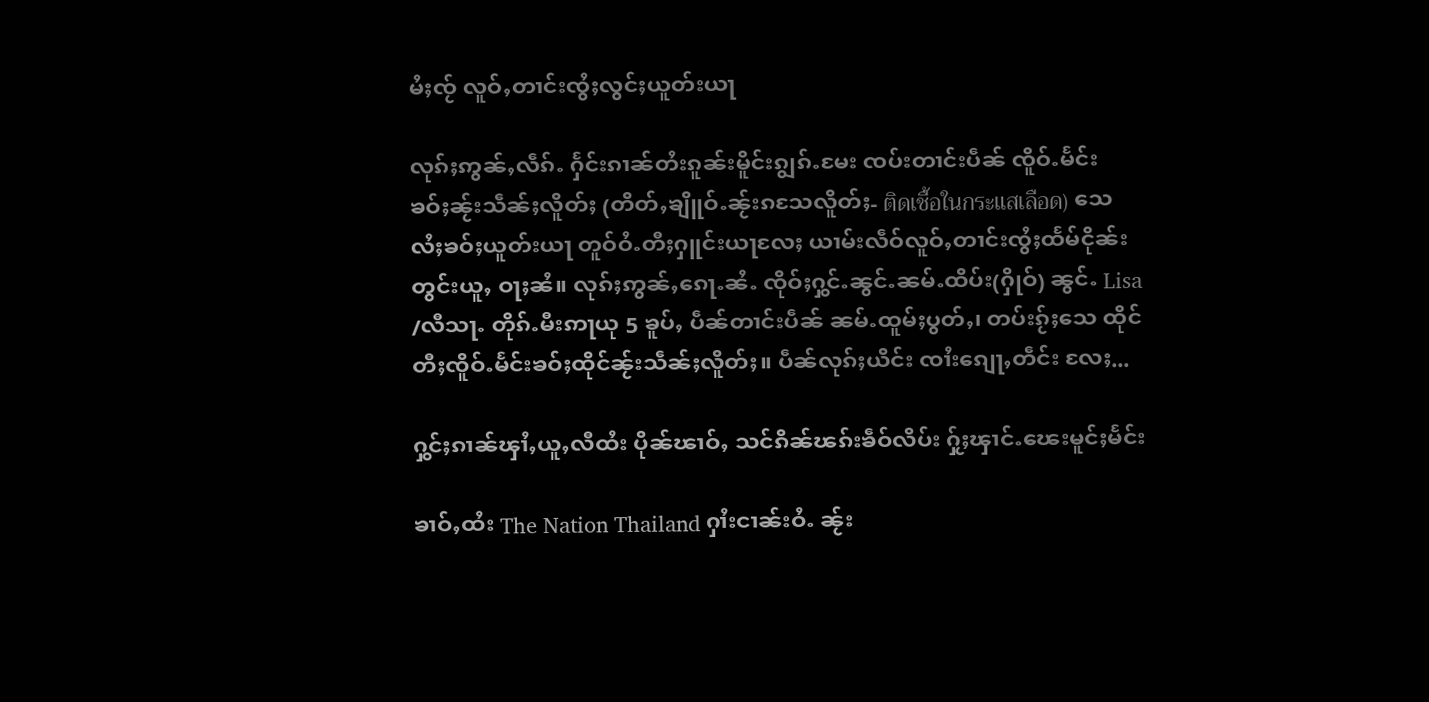မႆႈၸႂ် လူဝ်ႇတၢင်းၸွႆႈလွင်ႈယူတ်းယႃ

လုၵ်ႈဢွၼ်ႇလဵၵ်ႉ ႁႅင်းၵၢၼ်တႆးၵူၼ်းမိူင်းၵျွၵ်ႉမႄး ၸပ်းတၢင်းပဵၼ် ၸိူဝ်ႉမႅင်းၶဝ်ႈၼႂ်းသဵၼ်ႈလိူတ်ႈ (တိတ်ႇၶျိူဝ်ႉၼႂ်းၵသႄလိူတ်ႈ- ติดเชื้อในกระแสเลือด) သေ လႆႈၶဝ်ႈယူတ်းယႃ တူဝ်ဝႆႉတီႈႁူင်းယႃလႄႈ ယၢမ်းလဵဝ်လူဝ်ႇတၢင်းၸွႆႈထႅမ်ငိုၼ်းတွင်းယူႇ ဝႃႈၼႆ။ လုၵ်ႈဢွၼ်ႇၵေႃႉၼႆႉ ၸိုဝ်ႈႁွင်ႉၼွင်ႉၼမ်ႉထိပ်း(ႁိုဝ်) ၼွင်ႉ Lisa /လီသႃႉ တိုၵ်ႉမီးဢႃယု 5 ၶူပ်ႇ ပဵၼ်တၢင်းပဵၼ် ၼမ်ႉထူမ်ႈပွတ်ႇ၊ တပ်းၵႂ်ႈသေ ထိုင်တီႈၸိူဝ်ႉမႅင်းၶဝ်ႈထိုင်ၼႂ်းသဵၼ်ႈလိူတ်ႈ။ ပဵၼ်လုၵ်ႈယိင်း ၸၢႆးၵျေႃႇတဵင်း လႄႈ...

ႁွင်ႈၵၢၼ်ၾၢႆႇယူႇလီထႆး ပိုၼ်ၽၢဝ်ႇ သင်ၵိၼ်ၽၵ်းၶဵဝ်လိပ်း ႁႂ်ႈၾၢင်ႉၽေးမူင်ႈမႅင်း

ၶၢဝ်ႇထႆး The Nation Thailand ႁၢႆးငၢၼ်းဝႆႉ ၼႂ်း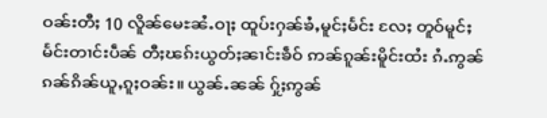ဝၼ်းတီႈ 10 လိူၼ်မေႊၼႆႉဝႃႈ ထူပ်းႁၼ်ၶႆႇမူင်ႈမႅင်း လႄႈ တူဝ်မူင်ႈမႅင်းတၢင်းပဵၼ် တီႈၽၵ်းယွတ်ႈၼၢင်းၶဵဝ် ဢၼ်ၵူၼ်းမိူင်းထႆး ၵႆႉဢွၼ်ၵၼ်ၵိၼ်ယူႇၵူႈဝၼ်း။ ယွၼ်ႉၼၼ် ႁႂ်ႈဢွၼ်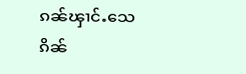ၵၼ်ၾၢင်ႉသေ ၵိၼ်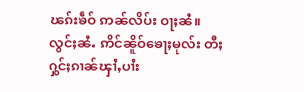ၽၵ်းၶဵဝ် ဢၼ်လိပ်း ဝႃႈၼႆ။ လွင်ႈၼႆႉ ဢိင်ၼိူဝ်ၶေႃႈမုလ်း တီႈႁွင်ႈၵၢၼ်ၾၢႆႇပၢႆး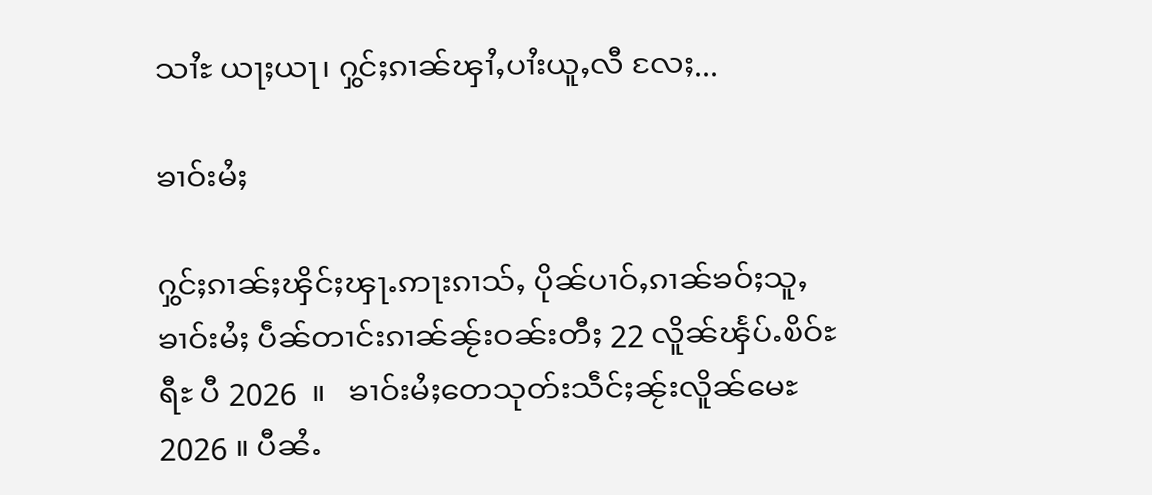သၢႆႊ ယႃႈယႃ၊ ႁွင်ႈၵၢၼ်ၾၢႆႇပၢႆးယူႇလီ လႄႈ...

ၶၢဝ်းမႆႈ

ႁွင်ႈၵၢၼ်ႈၾိင်ႈၾႃႉဢႃးၵၢသ်ႇ ပိုၼ်ပၢဝ်ႇၵၢၼ်ၶဝ်ႈသူႇၶၢဝ်းမႆႈ ပဵၼ်တၢင်းၵၢၼ်ၼႂ်းဝၼ်းတီႈ 22 လိူၼ်ၾႅပ်ႉၿိဝ်ႊရီႊ ပီ 2026  ။   ၶၢဝ်းမႆႈတေသုတ်းသဵင်ႈၼႂ်းလိူၼ်မေႊ 2026 ။ ပီၼႆႉ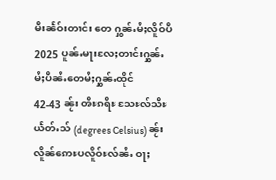မီးၼႅဝ်းတၢင်း တေ ႁွၼ်ႉမႆႈလိူဝ်ပီ 2025 ပူၼ်ႉမႃးလႄႈတၢင်းႁွၼ်ႉမႆႈပီၼႆႉတေမႆႈႁွၼ်ႉထိုင် 42-43 ၼႂ်း ၻီႊၵရီႊ သႄႊလ်သီႊယႅတ်ႉသ် (degrees Celsius) ၼႂ်းလိူၼ်ဢေႊပလိူဝ်ႊလ်ၼႆႉ ဝႃႈ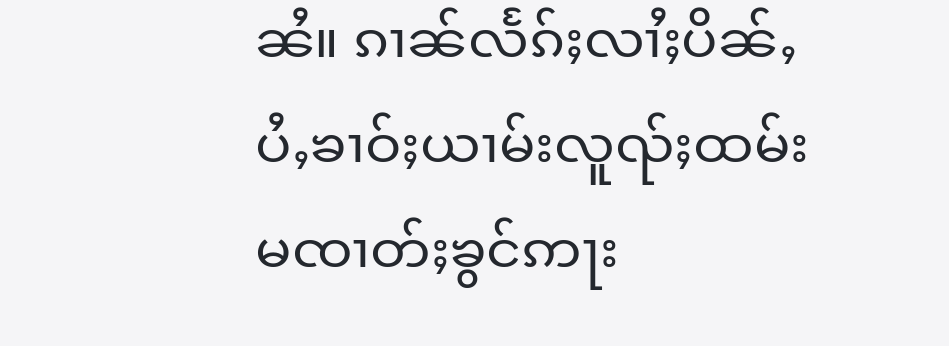ၼႆ။ ၵၢၼ်လႅၵ်ႈလၢႆႈပိၼ်ႇပႆႇၶၢဝ်ႈယၢမ်းလူၺ်ႈထမ်းမၸၢတ်ႈၶွင်ဢႃး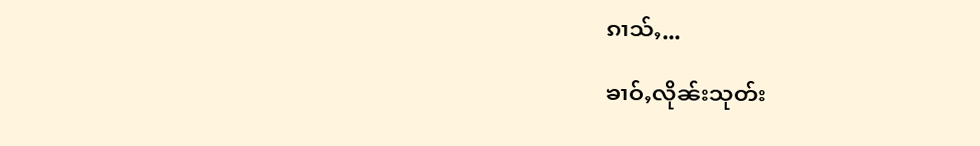ၵၢသ်ႇ...

ၶၢဝ်ႇလိုၼ်းသုတ်း